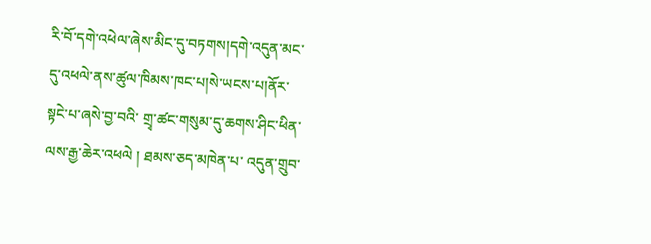རི་བོ་དགེ་འཕེལ་ཞེས་མིང་དུ་བཏགས།དགེ་འདུན་མང་དུ་འཕལེ་ནས་ཚུལ་ཁིམས་ཁང་པ།སེ་ཡངས་པ།ནོར་སྟངེ་པ་ཞསེ་བྱ་བའི་ གྲྭ་ཚང་གསུམ་དུ་ཆགས་ཤིང་ཕིན་ལས་རྒྱ་ཆེར་འཕལེ ། ཐམས་ཅད་མཁེན་པ་ འདུན་གྲུབ་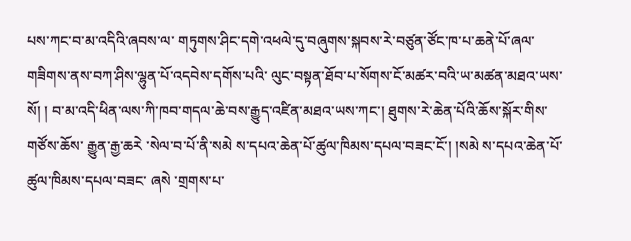པས་ཀང་བ་མ་འདིའི་ཞབས་ལ་ གཏུགས་ཤིང་དགེ་འཕལེ་དུ་བཞུགས་སྐབས་རེ་བཙུན་ཙོང་ཁ་པ་ཆནེ་པོ་ཞལ་གཟིགས་ནས་བཀ་ཤིས་ལྷུན་པོ་འདབེས་དགོས་པའི་ ལུང་བསྟན་ཐོབ་པ་སོགས་ངོ་མཚར་བའི་ཡ་མཚན་མཐའ་ཡས་སོ། ། བ་མ་འདི་ཕིན་ལས་ཀི་ཁབ་གདལ་ཆེ་བས་རྒྱུད་འཛིན་མཐའ་ཡས་ཀང་། ཐུགས་རེ་ཆེན་པོའི་ཆོས་སྐོར་གིས་གཙོས་ཆོས་ རྒྱུན་རྒྱ་ཆརེ ་སེལ་བ་པོ་ནི་སམེ ས་དཔའ་ཆེན་པོ་ཚུལ་ཁིམས་དཔལ་བཟང་ངོ་། །སམེ ས་དཔའ་ཆེན་པོ་ཚུལ་ཁིམས་དཔལ་བཟང་ ཞསེ ་གྲགས་པ་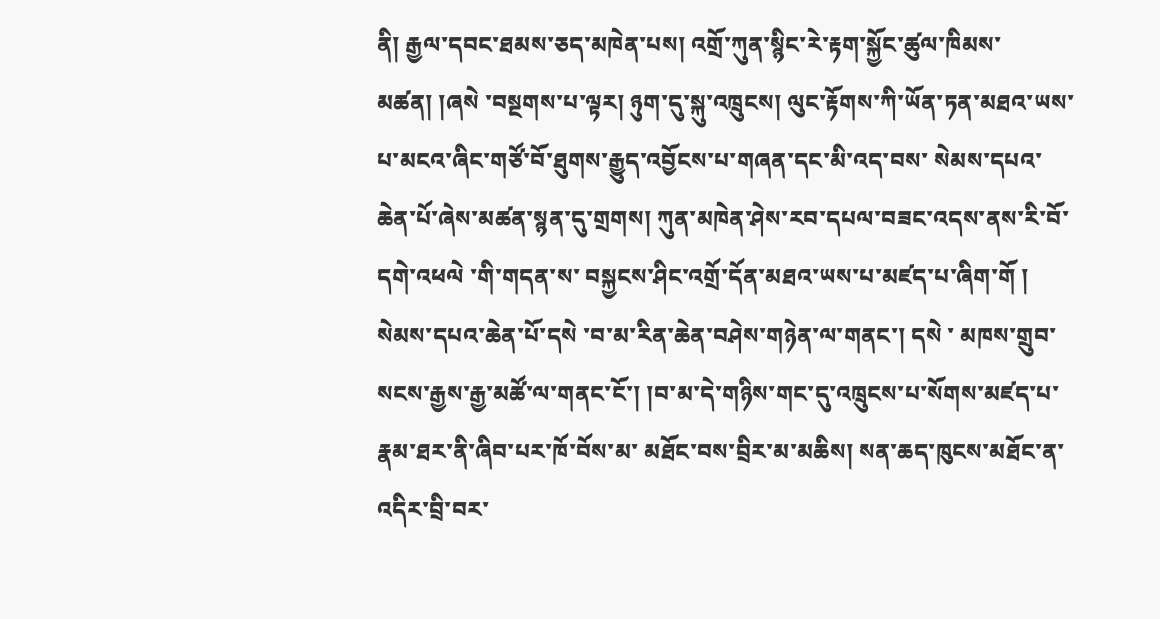ནི། རྒྱལ་དབང་ཐམས་ཅད་མཁེན་པས། འགྲོ་ཀུན་སྙིང་རེ་རྟག་སྐྱོང་ཚུལ་ཁིམས་མཚན། །ཞསེ ་བསྔགས་པ་ལྟར། ཉུག་དུ་སྐུ་འཁྲུངས། ལུང་རྟོགས་ཀི་ཡོན་ཏན་མཐའ་ཡས་པ་མངའ་ཞིང་གཙོ་བོ་ཐུགས་རྒྱུད་འབྱོངས་པ་གཞན་དང་མི་འད་བས་ སེམས་དཔའ་ཆེན་པོ་ཞེས་མཚན་སྙན་དུ་གྲགས། ཀུན་མཁེན་ཤེས་རབ་དཔལ་བཟང་འདས་ནས་རི་བོ་དགེ་འཕལེ ་གི་གདན་ས་ བསྐྱངས་ཤིང་འགྲོ་དོན་མཐའ་ཡས་པ་མཛད་པ་ཞིག་གོ ། སེམས་དཔའ་ཆེན་པོ་དསེ ་བ་མ་རིན་ཆེན་བཤེས་གཉེན་ལ་གནང་། དསེ ་ མཁས་གྲུབ་སངས་རྒྱས་རྒྱ་མཚོ་ལ་གནང་ངོ་། །བ་མ་དེ་གཉིས་གང་དུ་འཁྲུངས་པ་སོགས་མཛད་པ་རྣམ་ཐར་ནི་ཞིབ་པར་ཁོ་བོས་མ་ མཐོང་བས་བྲིར་མ་མཆིས། སན་ཆད་ཁུངས་མཐོང་ན་འདིར་བྲི་བར་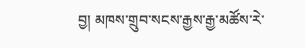བྱ། མཁས་གྲུབ་སངས་རྒྱས་རྒྱ་མཚོས་རེ་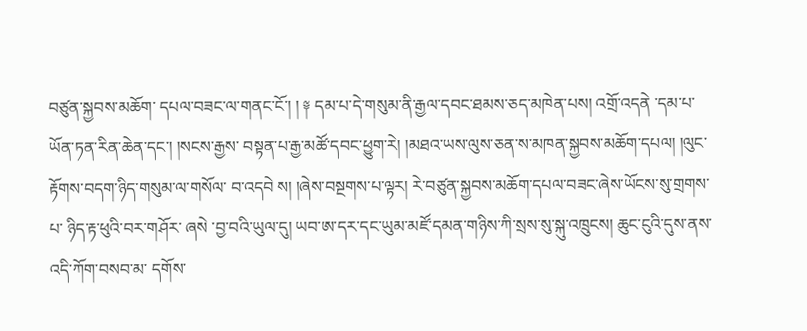བཙུན་སྐྱབས་མཆོག་ དཔལ་བཟང་ལ་གནང་ངོ་། ། ༈ དམ་པ་དེ་གསུམ་ནི་རྒྱལ་དབང་ཐམས་ཅད་མཁེན་པས། འགྲོ་འདནེ ་དམ་པ་ཡོན་ཏན་རིན་ཆེན་དང་། །སངས་རྒྱས་ བསྟན་པ་རྒྱ་མཚོ་དབང་ཕྱུག་རེ། །མཐའ་ཡས་ལུས་ཅན་ས་མཁན་སྐྱབས་མཆོག་དཔལ། །ལུང་རྟོགས་བདག་ཉིད་གསུམ་ལ་གསོལ་ བ་འདབེ ས། །ཞེས་བསྔགས་པ་ལྟར། རེ་བཙུན་སྐྱབས་མཆོག་དཔལ་བཟང་ཞེས་ཡོངས་སུ་གྲགས་པ་ ཉིད་རྟ་ཕུའི་བར་གཤོར་ ཞསེ ་བྱ་བའི་ཡུལ་དུ། ཡབ་ཨ་དར་དང་ཡུམ་མཛོ་དམན་གཉིས་ཀི་སྲས་སུ་སྐུ་འཁྲུངས། ཆུང་ངུའི་དུས་ནས་འདི་ཀོག་བསབ་མ་ དགོས་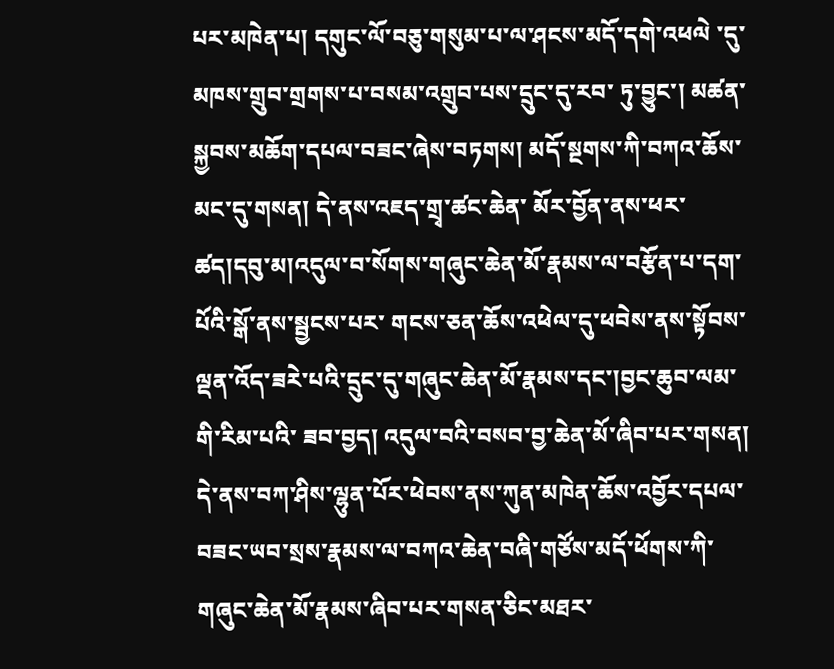པར་མཁེན་པ། དགུང་ལོ་བཅུ་གསུམ་པ་ལ་ཤངས་མདོ་དགེ་འཕལེ ་དུ་མཁས་གྲུབ་གྲགས་པ་བསམ་འགྲུབ་པས་དྲུང་དུ་རབ་ ཏུ་བྱུང་། མཚན་སྐྱབས་མཆོག་དཔལ་བཟང་ཞེས་བཏགས། མདོ་སྔགས་ཀི་བཀའ་ཆོས་མང་དུ་གསན། དེ་ནས་འཇད་གྲྭ་ཚང་ཆེན་ མོར་བྱོན་ནས་ཕར་ཚད།དབུ་མ།འདུལ་བ་སོགས་གཞུང་ཆེན་མོ་རྣམས་ལ་བརྩོན་པ་དག་པོའི་སྒོ་ནས་སྦྱངས་པར་ གངས་ཅན་ཆོས་འཕེལ་དུ་ཕབེས་ནས་སྟོབས་ལྡན་འོད་ཟརེ་པའི་དྲུང་དུ་གཞུང་ཆེན་མོ་རྣམས་དང་།བྱང་ཆུབ་ལམ་གི་རིམ་པའི་ ཟབ་བྱད། འདུལ་བའི་བསབ་བྱ་ཆེན་མོ་ཞིབ་པར་གསན། དེ་ནས་བཀ་ཤིས་ལྷུན་པོར་ཕེབས་ནས་ཀུན་མཁེན་ཆོས་འབྱོར་དཔལ་ བཟང་ཡབ་སྲས་རྣམས་ལ་བཀའ་ཆེན་བཞི་གཙོས་མདོ་ཕོགས་ཀི་གཞུང་ཆེན་མོ་རྣམས་ཞིབ་པར་གསན་ཅིང་མཐར་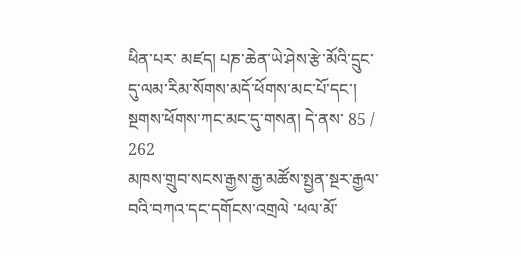ཕིན་པར་ མཛད། པཎ་ཆེན་ཡེ་ཤེས་རྩེ་མོའི་དྲུང་དུ་ལམ་རིམ་སོགས་མདོ་ཕོགས་མང་པོ་དང་། སྔགས་ཕོགས་ཀང་མང་དུ་གསན། དེ་ནས་ 85 / 262
མཁས་གྲུབ་སངས་རྒྱས་རྒྱ་མཚོས་སྤྱན་སྔར་རྒྱལ་བའི་བཀའ་དང་དགོངས་འགྲལེ ་ཕལ་མོ་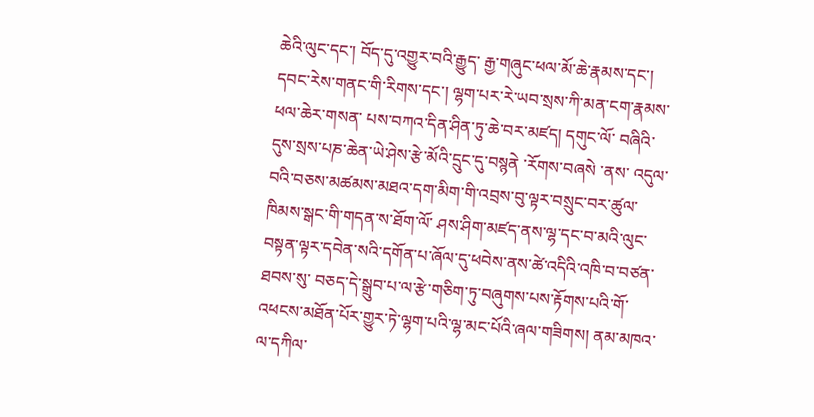ཆེའི་ལུང་དང་། བོད་དུ་འགྱུར་བའི་རྒྱུད་ རྒྱ་གཞུང་ཕལ་མོ་ཆེ་རྣམས་དང་། དབང་རེས་གནང་གི་རིགས་དང་། ལྷག་པར་རེ་ཡབ་སྲས་ཀི་མན་ངག་རྣམས་ཕལ་ཆེར་གསན་ པས་བཀའ་དིན་ཤིན་ཏུ་ཆེ་བར་མཛད། དགུང་ལོ་ བཞིའི་དུས་སྲས་པཎ་ཆེན་ཡེ་ཤེས་རྩེ་མོའི་དྲུང་དུ་བསྙནེ ་རོགས་བཞསེ ་ནས་ འདུལ་བའི་བཅས་མཚམས་མཐའ་དག་མིག་གི་འབྲས་བུ་ལྟར་བསྲུང་བར་ཚུལ་ཁིམས་སྒང་གི་གདན་ས་ཐོག་ལོ་ ཤས་ཤིག་མཛད་ནས་ལྷ་དང་བ་མའི་ལུང་བསྟན་ལྟར་དབེན་སའི་དགོན་པ་ཞོལ་དུ་ཕབེས་ནས་ཚེ་འདིའི་འཁི་བ་བཙན་ཐབས་སུ་ བཅད་དེ་སྒྲུབ་པ་ལ་རྩེ་གཅིག་ཏུ་བཞུགས་པས་རྟོགས་པའི་གོ་འཕངས་མཐོན་པོར་གྱུར་ཏེ་ལྷག་པའི་ལྷ་མང་པོའི་ཞལ་གཟིགས། ནམ་མཁའ་ལ་དཀིལ་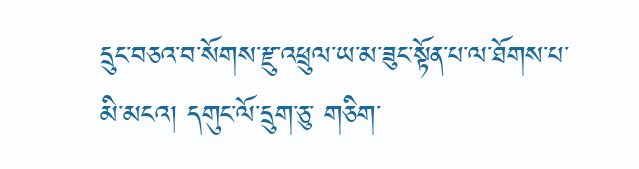དྲུང་བཅའ་བ་སོགས་རྫུ་འཕྲུལ་ཡ་མ་ཟུང་སྟོན་པ་ལ་ཐོགས་པ་མི་མངའ། དགུང་ལོ་དྲུག་ཅུ་ གཅིག་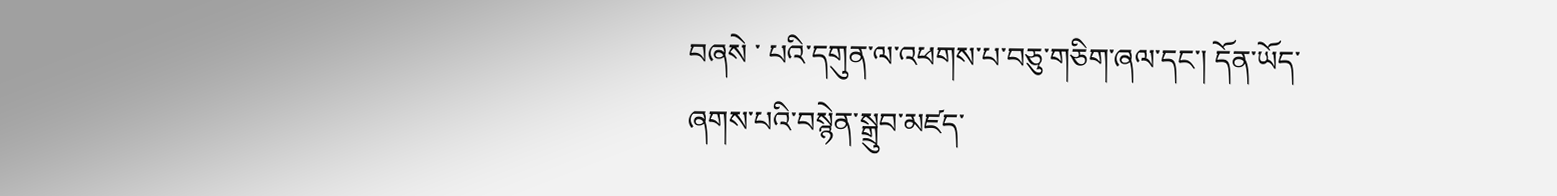བཞསེ ་ པའི་དགུན་ལ་འཕགས་པ་བཅུ་གཅིག་ཞལ་དང་། དོན་ཡོད་ཞགས་པའི་བསྙེན་སྒྲུབ་མཛད་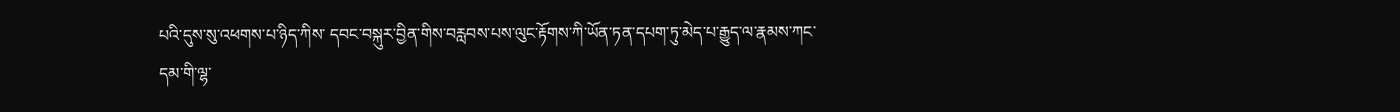པའི་དུས་སུ་འཕགས་པ་ཉིད་ཀིས་ དབང་བསྐུར་བྱིན་གིས་བརླབས་པས་ལུང་རྟོགས་ཀི་ཡོན་ཏན་དཔག་ཏུ་མེད་པ་རྒྱུད་ལ་རྣམས་ཀང་ དམ་གི་ལྷ་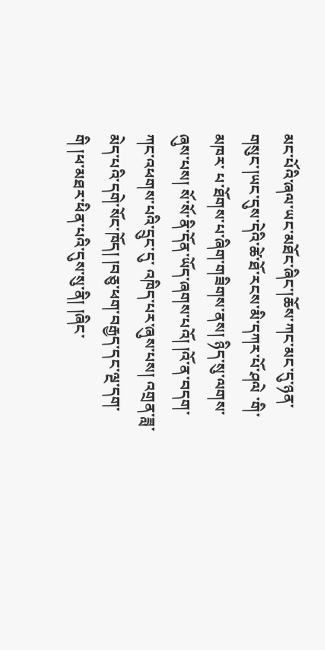མང་པོའི་ཞལ་ཡང་མཐོང་ཞིང་།ཆོས་ཀང་མང་དུ་ཉན་གསུང་།ཡང་དུས་དེའི་ཚེ་ཐོ་རངས་མི་དཀར་པོ་ཤལེ ་གི་མཁར་ པ་ཐོགས་པ་ཞིག་གཟིགས་ནས། ཉིད་སུ་ལགས་ཞུས་པས། སོ་སོ་ནི་དོན་ཡོད་ཞགས་པའོ། །འོ་ན་བདག་ཀང་འཕགས་པའི་དྲུང་དུ་ འཁིད་པར་ཞུས་པས། འགྲན་ཟླ་མེད་པའི་དགེ་སོང་ཁོད། །བཅུ་ཕག་བརྒྱད་དང་ལྔ་དག་གི །ཕ་མཐར་ཕིན་པའི་དུས་སུ་ནི། །ཞིང་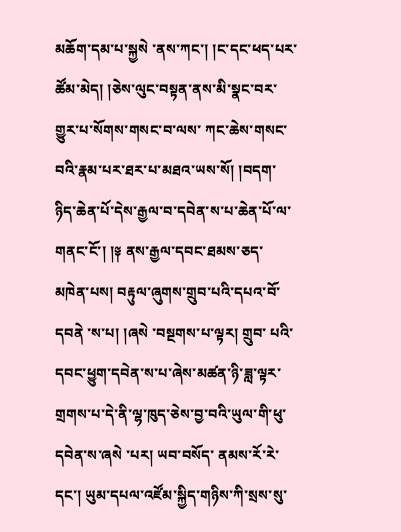མཆོག་དམ་པ་སྐྱསེ ་ནས་ཀང་། །ང་དང་ཕད་པར་ ཚོམ་མེད། །ཅེས་ལུང་བསྟན་ནས་མི་སྣང་བར་གྱུར་པ་སོགས་གསང་བ་ལས་ ཀང་ཆེས་གསང་བའི་རྣམ་པར་ཐར་པ་མཐའ་ཡས་སོ། །བདག་ཉིད་ཆེན་པོ་དེས་རྒྱལ་བ་དབེན་ས་པ་ཆེན་པོ་ལ་གནང་ངོ་། །༈ ནས་རྒྱལ་དབང་ཐམས་ཅད་མཁེན་པས། བརྟུལ་ཞུགས་གྲུབ་པའི་དཔའ་བོ་དབནེ ་ས་པ། །ཞསེ ་བསྔགས་པ་ལྟར། གྲུབ་ པའི་དབང་ཕྱུག་དབེན་ས་པ་ཞེས་མཚན་ཉི་ཟླ་ལྟར་གྲགས་པ་དེ་ནི་ལྷ་ཁུད་ཅེས་བྱ་བའི་ཡུལ་གི་ཕུ་དབེན་ས་ཞསེ ་པར། ཡབ་བསོད་ ནམས་རོ་རེ་དང་། ཡུམ་དཔལ་འཛོམ་སྐྱིད་གཉིས་ཀི་སྲས་སུ་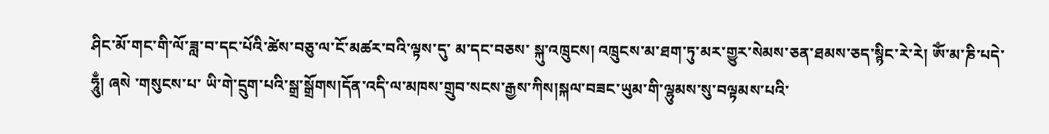ཤིང་མོ་གང་གི་ལོ་ཟླ་བ་དང་པོའི་ཚེས་བཅུ་ལ་ངོ་མཚར་བའི་ལྟས་དུ་ མ་དང་བཅས་ སྐུ་འཁྲུངས། འཁྲུངས་མ་ཐག་ཏུ་མར་གྱུར་སེམས་ཅན་ཐམས་ཅད་སྙིང་རེ་རེ། ཨོཾ་མ་ཎི་པདེ་ཧཱུྃ། ཞསེ ་གསུངས་པ་ ཡི་གེ་དྲུག་པའི་སྒྲ་སྒྲོགས།དོན་འདི་ལ་མཁས་གྲུབ་སངས་རྒྱས་ཀིས།སྐལ་བཟང་ཡུམ་གི་ལྷུམས་སུ་བལྟམས་པའི་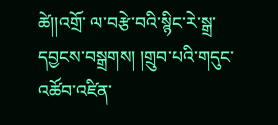ཚེ།།འགྲོ་ ལ་བརྩེ་བའི་སྙིང་རེ་སྒྲ་དབྱངས་བསྒྲགས། །གྲུབ་པའི་གདུང་འཚོབ་འཛིན་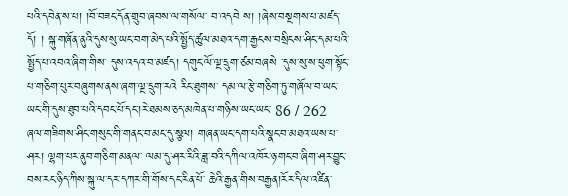པའི་དབེན་ས་པ། །བོ་བཟང་དོན་གྲུབ་ཞབས་ལ་གསོལ་ བ་འདབེ ས། །ཞེས་བསྔགས་པ་མཛད་དོ། ། སྐུ་གཞོན་ནུའི་དུས་སུ་ཡང་བག་མེད་པའི་སྤྱོད་ཚུལ་མཐའ་དག་རྒྱངས་བསྲིངས་ཤིང་དམ་པའི་སྤྱོད་པ་འབའ་ཞིག་གིས་ དུས་འདའ་བ་མཛད། དགུང་ལོ་ལྔ་དྲུག་ཙམ་བཞསེ ་དུས་སུ་ས་ཕུག་སྟོང་པ་གཅིག་པུར་བཞུགས་ནས་ཞག་ལྔ་དྲུག་རའེ རིང་ཐུགས་ དམ་ལ་རྩེ་གཅིག་ཏུ་གཞོལ་བ་ཡང་ཡང་གི་དུས་ཐུབ་པའི་དབང་པོ་དང་།རེ་ཐམས་ཅད་མཁེན་པ་གཉིས་ཡང་ཡང་ 86 / 262
ཞལ་གཟིགས་ཤིང་གསུང་གི་གནང་བ་མང་དུ་སྩལ། གཞན་ཡང་དག་པའི་སྣང་བ་མཐའ་ཡས་པ་ཤར། ལྷག་པར་ནུབ་གཅིག་མནལ་ ལམ་དུ་ཤར་རིའི་ཟླ་བའི་དཀིལ་འཁོར་ཉ་གང་བ་ཞིག་ཤར་བྱུང་བས་རང་ཉིད་ཀིས་སྐུ་ལ་དར་དཀར་གི་གོས་དང་རིན་པོ་ ཆེའི་རྒྱན་གིས་བརྒྱན།རོར་དིལ་འཛིན་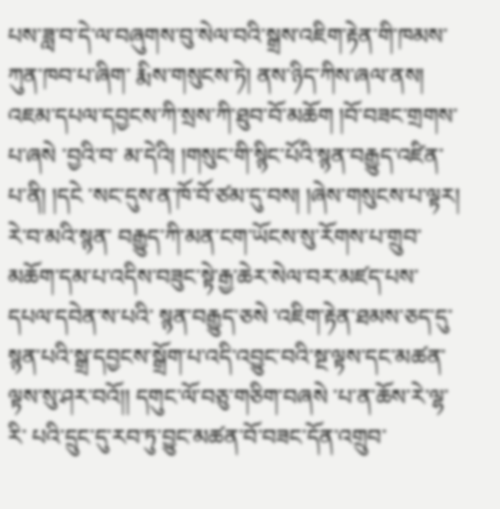པས་ཟླ་བ་དེ་ལ་བཞུགས་བུ་སེལ་བའི་སྒྲས་འཇིག་རྟེན་གི་ཁམས་ཀུན་ཁབ་པ་ཞིག་ རྨིས་གསུངས་ཏེ། ནས་ཉིད་ཀིས་ཞལ་ནས། འཇམ་དཔལ་དབྱངས་ཀི་སྲས་ཀི་ཐུབ་བོ་མཆོག །བོ་བཟང་གྲགས་པ་ཞསེ ་བྱའི་བ་ མ་དེའི། །གསུང་གི་སྙིང་པོའི་སྙན་བརྒྱུད་འཛིན་པ་ནི། །དངེ ་སང་དུས་ན་ཁོ་བོ་ཙམ་དུ་བས། །ཞེས་གསུངས་པ་ལྟར། རེ་བ་མའི་སྙན་ བརྒྱུད་ཀི་མན་ངག་ཡོངས་སུ་རོགས་པ་གྲུབ་མཆོག་དམ་པ་འདིས་བཟུང་སྟེ་རྒྱ་ཆེར་སེལ་བར་མཛད་པས་དཔལ་དབེན་ས་པའི་ སྙན་བརྒྱུད་ཅསེ ་འཇིག་རྟེན་ཐམས་ཅད་དུ་སྙན་པའི་སྒྲ་དབྱངས་སྒྲོག་པ་འདི་འབྱུང་བའི་སྔ་ལྟས་དང་མཚན་ལྟས་སུ་ཤར་བའོ།། དགུང་ལོ་བཅུ་གཅིག་བཞསེ ་པ་ན་ཆོས་རེ་ལྷ་རི་ པའི་དྲུང་དུ་རབ་ཏུ་བྱུང་མཚན་བོ་བཟང་དོན་འགྲུབ་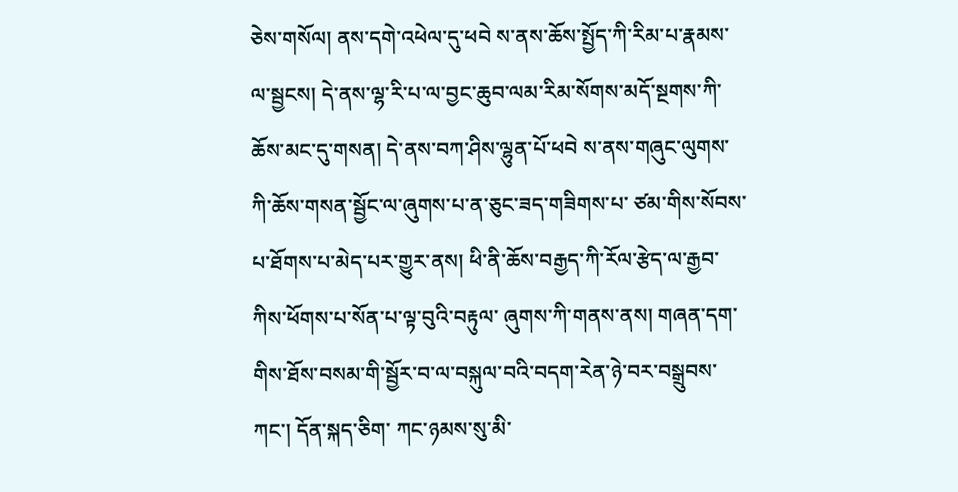ཅེས་གསོལ། ནས་དགེ་འཕེལ་དུ་ཕབེ ས་ནས་ཆོས་སྤྱོད་ཀི་རིམ་པ་རྣམས་ལ་སྦྱངས། དེ་ནས་ལྷ་རི་པ་ལ་བྱང་ཆུབ་ལམ་རིམ་སོགས་མདོ་སྔགས་ཀི་ ཆོས་མང་དུ་གསན། དེ་ནས་བཀ་ཤིས་ལྷུན་པོ་ཕབེ ས་ནས་གཞུང་ལུགས་ཀི་ཆོས་གསན་སྦྱོང་ལ་ཞུགས་པ་ན་ཅུང་ཟད་གཟིགས་པ་ ཙམ་གིས་སོབས་པ་ཐོགས་པ་མེད་པར་གྱུར་ནས། ཕི་ནི་ཆོས་བརྒྱད་ཀི་རོལ་རྩེད་ལ་རྒྱབ་ཀིས་ཕོགས་པ་སོན་པ་ལྟ་བུའི་བརྟུལ་ ཞུགས་ཀི་གནས་ནས། གཞན་དག་གིས་ཐོས་བསམ་གི་སྦྱོར་བ་ལ་བསྐུལ་བའི་བདག་རེན་ཉེ་བར་བསྒྲུབས་ཀང་། དོན་སྐད་ཅིག་ ཀང་ཉམས་སུ་མི་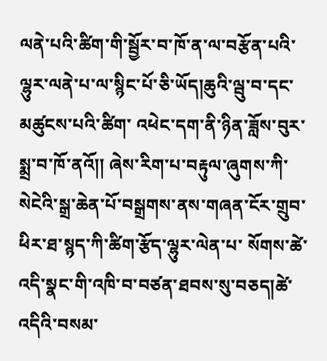ལནེ་པའི་ཚིག་གི་སྦྱོར་བ་ཁོ་ན་ལ་བརྩོན་པའི་ལྷུར་ལནེ་པ་ལ་སྙིང་པོ་ཅི་ཡོད།ཆུའི་ལྦུ་བ་དང་མཚུངས་པའི་ཚིག་ འཕེང་དག་ནི་ཉིན་ཟློས་བུར་སྨྲ་བ་ཁོ་ནའོ།། ཞེས་རིག་པ་བརྟུལ་ཞུགས་ཀི་སེངེའི་སྒྲ་ཆེན་པོ་བསྒྲགས་ནས་གཞན་ངོར་གྲུབ་ཕིར་ཐ་སྙད་ཀི་ཚིག་རྩོད་ལྷུར་ལེན་པ་ སོགས་ཚེ་འདི་སྣང་གི་འཁི་བ་བཙན་ཐབས་སུ་བཅད།ཚེ་འདིའི་བསམ་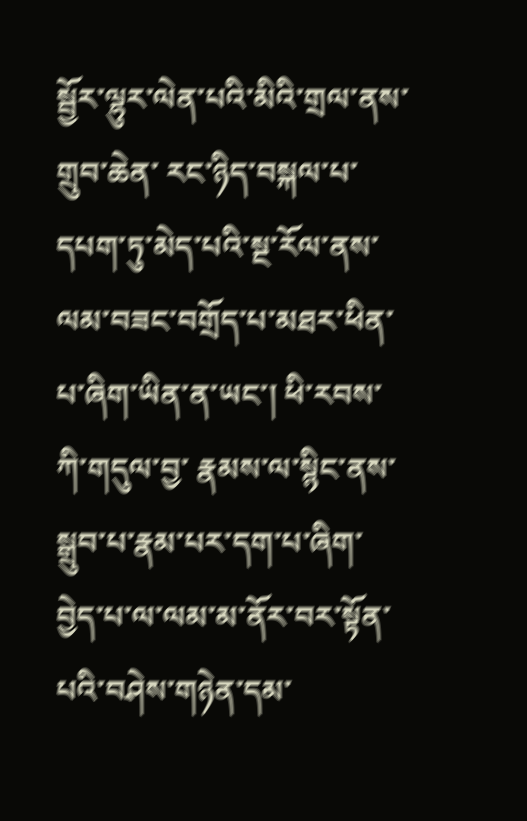སྦྱོར་ལྷུར་ལེན་པའི་མིའི་གྲལ་ནས་གྲུབ་ཆེན་ རང་ཉིད་བསྐལ་པ་དཔག་ཏུ་མེད་པའི་སྔ་རོལ་ནས་ལམ་བཟང་བགྲོད་པ་མཐར་ཕིན་པ་ཞིག་ཡིན་ན་ཡང་། ཕི་རབས་ཀི་གདུལ་བྱ་ རྣམས་ལ་སྙིང་ནས་སྒྲུབ་པ་རྣམ་པར་དག་པ་ཞིག་བྱེད་པ་ལ་ལམ་མ་ནོར་བར་སྟོན་པའི་བཤེས་གཉེན་དམ་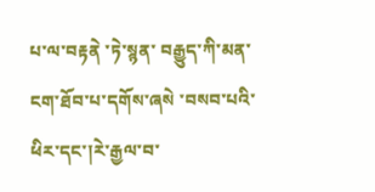པ་ལ་བརྟནེ ་ཏེ་སྙན་ བརྒྱུད་ཀི་མན་ངག་ཐོབ་པ་དགོས་ཞསེ ་བསབ་པའི་ཕིར་དང་།རེ་རྒྱལ་བ་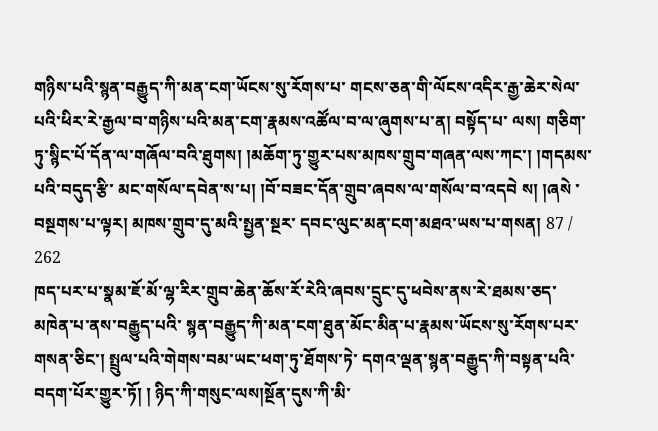གཉིས་པའི་སྙན་བརྒྱུད་ཀི་མན་ངག་ཡོངས་སུ་རོགས་པ་ གངས་ཅན་གི་ལོངས་འདིར་རྒྱ་ཆེར་སེལ་པའི་ཕིར་རེ་རྒྱལ་བ་གཉིས་པའི་མན་ངག་རྣམས་འཚོལ་བ་ལ་ཞུགས་པ་ན། བསྟོད་པ་ ལས། གཅིག་ཏུ་སྙིང་པོ་དོན་ལ་གཞོལ་བའི་ཐུགས། །མཆོག་ཏུ་གྱུར་པས་མཁས་གྲུབ་གཞན་ལས་ཀང་། །གདམས་པའི་བདུད་རྩི་ མང་གསོལ་དབེན་ས་པ། །བོ་བཟང་དོན་གྲུབ་ཞབས་ལ་གསོལ་བ་འདབེ ས། །ཞསེ ་བསྔགས་པ་ལྟར། མཁས་གྲུབ་དུ་མའི་སྤྱན་སྔར་ དབང་ལུང་མན་ངག་མཐའ་ཡས་པ་གསན། 87 / 262
ཁད་པར་པ་སྣམ་ཇོ་མོ་ལྷ་རིར་གྲུབ་ཆེན་ཆོས་རོ་རེའི་ཞབས་དྲུང་དུ་ཕབེས་ནས་རེ་ཐམས་ཅད་མཁེན་པ་ནས་བརྒྱུད་པའི་ སྙན་བརྒྱུད་ཀི་མན་ངག་ཐུན་མོང་མིན་པ་རྣམས་ཡོངས་སུ་རོགས་པར་གསན་ཅིང་། སྤྲུལ་པའི་གེགས་བམ་ཡང་ཕག་ཏུ་ཐོགས་ཏེ་ དགའ་ལྡན་སྙན་བརྒྱུད་ཀི་བསྟན་པའི་བདག་པོར་གྱུར་ཏོ། ། ཉིད་ཀི་གསུང་ལས།སྔོན་དུས་ཀི་མི་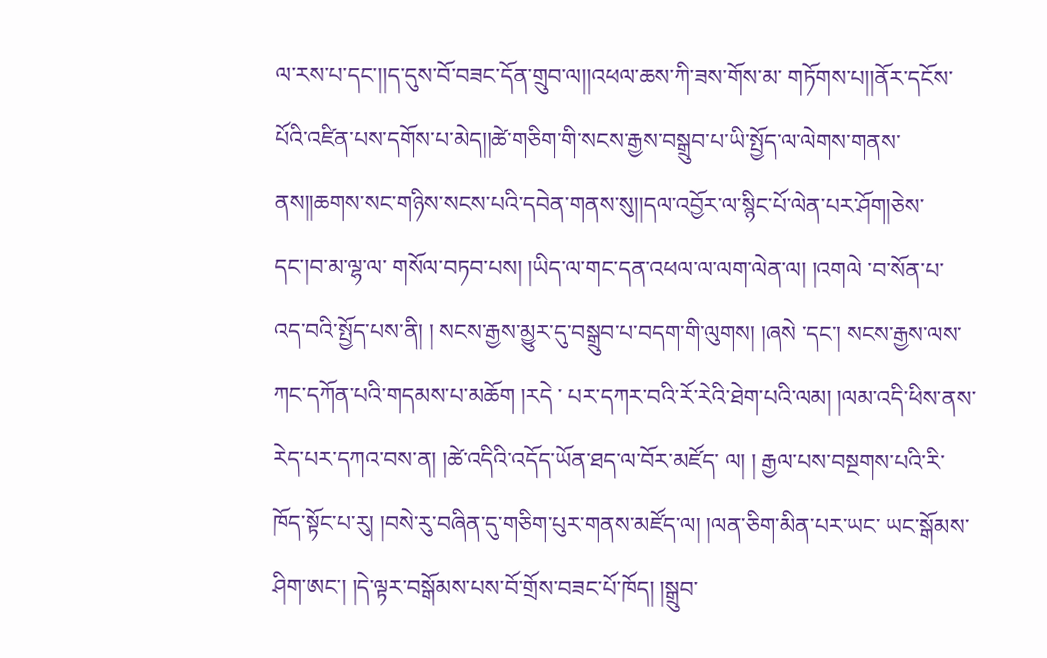ལ་རས་པ་དང་།།ད་དུས་བོ་བཟང་དོན་གྲུབ་ལ།།འཕལ་ཆས་ཀི་ཟས་གོས་མ་ གཏོགས་པ།།ནོར་དངོས་པོའི་འཛིན་པས་དགོས་པ་མེད།།ཚེ་གཅིག་གི་སངས་རྒྱས་བསྒྲུབ་པ་ཡི་སྤྱོད་ལ་ལེགས་གནས་ ནས།།ཆགས་སང་གཉིས་སངས་པའི་དབེན་གནས་སུ།།དལ་འབྱོར་ལ་སྙིང་པོ་ལེན་པར་ཤོག།ཅེས་དང་།བ་མ་ལྷ་ལ་ གསོལ་བཏབ་པས། །ཡིད་ལ་གང་དན་འཕལ་ལ་ལག་ལེན་ལ། །འགལེ ་བ་སོན་པ་འད་བའི་སྤྱོད་པས་ནི། ། སངས་རྒྱས་མྱུར་དུ་བསྒྲུབ་པ་བདག་གི་ལུགས། །ཞསེ ་དང་། སངས་རྒྱས་ལས་ཀང་དཀོན་པའི་གདམས་པ་མཆོག །རདེ ་ པར་དཀར་བའི་རོ་རེའི་ཐེག་པའི་ལམ། །ལམ་འདི་ཕིས་ནས་རེད་པར་དཀའ་བས་ན། །ཚེ་འདིའི་འདོད་ཡོན་ཐད་ལ་བོར་མཛོད་ ལ། ། རྒྱལ་པས་བསྔགས་པའི་རི་ཁོད་སྟོང་པ་རུ། །བསེ་རུ་བཞིན་དུ་གཅིག་པུར་གནས་མཛོད་ལ། །ལན་ཅིག་མིན་པར་ཡང་ ཡང་སྒོམས་ཤིག་ཨང་། །དེ་ལྟར་བསྒོམས་པས་བོ་གྲོས་བཟང་པོ་ཁོད། །སྒྲུབ་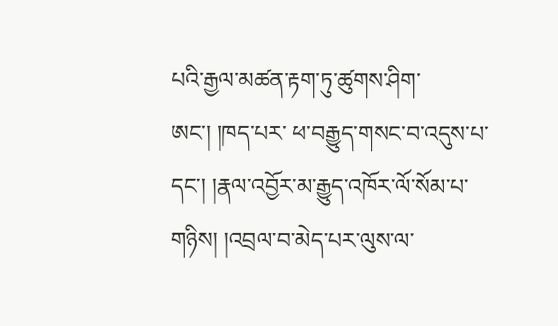པའི་རྒྱལ་མཚན་རྟག་ཏུ་ཚུགས་ཤིག་ཨང་། །ཁད་པར་ ཕ་བརྒྱུད་གསང་བ་འདུས་པ་དང་། །རྣལ་འབྱོར་མ་རྒྱུད་འཁོར་ལོ་སོམ་པ་གཉིས། །འབྲལ་བ་མེད་པར་ལུས་ལ་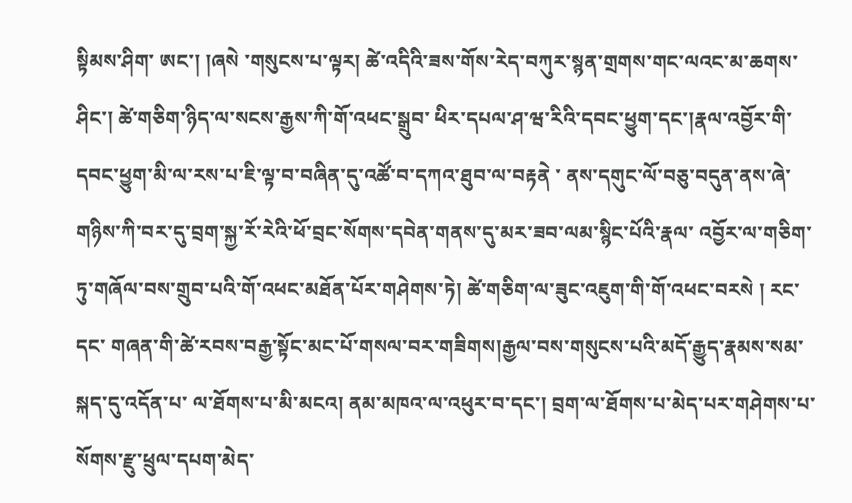སྟིམས་ཤིག་ ཨང་། །ཞསེ ་གསུངས་པ་ལྟར། ཚེ་འདིའི་ཟས་གོས་རེད་བཀུར་སྙན་གྲགས་གང་ལའང་མ་ཆགས་ཤིང་། ཚེ་གཅིག་ཉིད་ལ་སངས་རྒྱས་ཀི་གོ་འཕང་སྒྲུབ་ ཕིར་དཔལ་ཤ་ཝ་རིའི་དབང་ཕྱུག་དང་།རྣལ་འབྱོར་གི་དབང་ཕྱུག་མི་ལ་རས་པ་ཇི་ལྟ་བ་བཞིན་དུ་འཚོ་བ་དཀའ་ཐུབ་ལ་བརྟནེ ་ ནས་དགུང་ལོ་བཅུ་བདུན་ནས་ཞེ་གཉིས་ཀི་བར་དུ་བྲག་སྐྱ་རོ་རེའི་ཕོ་བྲང་སོགས་དབེན་གནས་དུ་མར་ཟབ་ལམ་སྙིང་པོའི་རྣལ་ འབྱོར་ལ་གཅིག་ཏུ་གཞོལ་བས་གྲུབ་པའི་གོ་འཕང་མཐོན་པོར་གཤེགས་ཏེ། ཚེ་གཅིག་ལ་ཟུང་འཇུག་གི་གོ་འཕང་བརསེ ། རང་དང་ གཞན་གི་ཚེ་རབས་བརྒྱ་སྟོང་མང་པོ་གསལ་བར་གཟིགས།རྒྱལ་བས་གསུངས་པའི་མདོ་རྒྱུད་རྣམས་སམ་སྐད་དུ་འདོན་པ་ ལ་ཐོགས་པ་མི་མངའ། ནམ་མཁའ་ལ་འཕུར་བ་དང་། བྲག་ལ་ཐོགས་པ་མེད་པར་གཤེགས་པ་སོགས་རྫུ་ཕྲུལ་དཔག་མེད་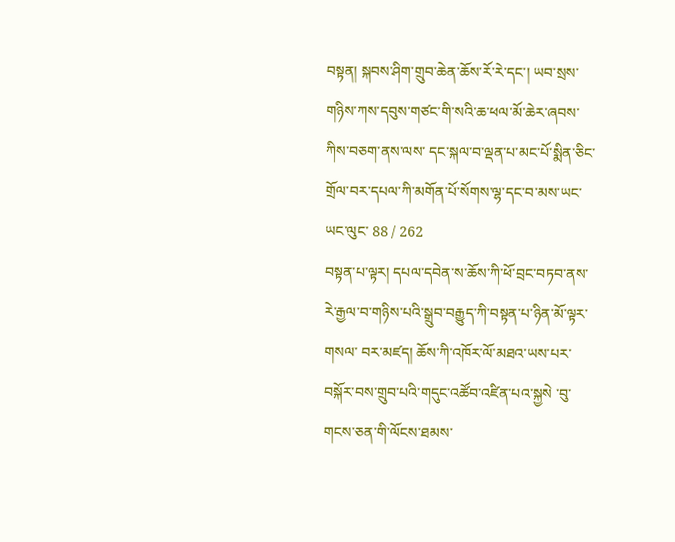བསྟན། སྐབས་ཤིག་གྲུབ་ཆེན་ཆོས་རོ་རེ་དང་། ཡབ་སྲས་གཉིས་ཀས་དབུས་གཙང་གི་སའི་ཆ་ཕལ་མོ་ཆེར་ཞབས་ཀིས་བཅག་ནས་ལས་ དང་སྐལ་བ་ལྡན་པ་མང་པོ་སྨིན་ཅིང་གྲོལ་བར་དཔལ་ཀི་མགོན་པོ་སོགས་ལྷ་དང་བ་མས་ཡང་ཡང་ལུང་ 88 / 262
བསྟན་པ་ལྟར། དཔལ་དབེན་ས་ཆོས་ཀི་ཕོ་བྲང་བཏབ་ནས་རེ་རྒྱལ་བ་གཉིས་པའི་སྒྲུབ་བརྒྱུད་ཀི་བསྟན་པ་ཉིན་མོ་ལྟར་གསལ་ བར་མཛད། ཆོས་ཀི་འཁོར་ལོ་མཐའ་ཡས་པར་བསྐོར་བས་གྲུབ་པའི་གདུང་འཚོབ་འཛིན་པའ་སྐྱསེ ་བུ་གངས་ཅན་གི་ལོངས་ཐམས་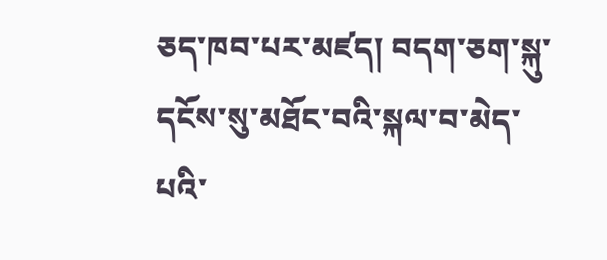ཅད་ཁབ་པར་མཛད། བདག་ཅག་སྐུ་དངོས་སུ་མཐོང་བའི་སྐལ་བ་མེད་པའི་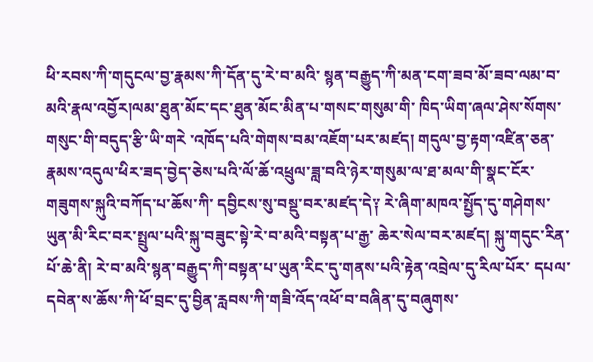ཕི་རབས་ཀི་གདུངལ་བྱ་རྣམས་ཀི་དོན་དུ་རེ་བ་མའི་ སྙན་བརྒྱུད་ཀི་མན་ངག་ཟབ་མོ་ཟབ་ལམ་བ་མའི་རྣལ་འབྱོར།ལམ་ཐུན་མོང་དང་ཐུན་མོང་མིན་པ་གསང་གསུམ་གི་ ཁིད་ཡིག་ཞལ་ཤེས་སོགས་གསུང་གི་བདུད་རྩི་ཡི་གརེ ་འཁོད་པའི་གེགས་བམ་འཇོག་པར་མཛད། གདུལ་བྱ་རྟག་འཛིན་ཅན་ རྣམས་འདུལ་ཕིར་ཟད་བྱེད་ཅེས་པའི་ལོ་ཆོ་འཕྲུལ་ཟླ་བའི་ཉེར་གསུམ་ལ་ཐ་མལ་གི་སྣང་ངོར་གཟུགས་སྐུའི་བཀོད་པ་ཆོས་ཀི་ དབྱིངས་སུ་བསྡུ་བར་མཛད་དེ༑ རེ་ཞིག་མཁའ་སྤྱོད་དུ་གཤེགས་ཡུན་མི་རིང་བར་སྤྲུལ་པའི་སྐུ་བཟུང་སྟེ་རེ་བ་མའི་བསྟན་པ་རྒྱ་ ཆེར་སེལ་བར་མཛད། སྐུ་གདུང་རིན་པོ་ཆེ་ནི། རེ་བ་མའི་སྙན་བརྒྱུད་ཀི་བསྟན་པ་ཡུན་རིང་དུ་གནས་པའི་རྟེན་འབྲེལ་དུ་རིལ་པོར་ དཔལ་དབེན་ས་ཆོས་ཀི་ཕོ་བྲང་དུ་བྱིན་རླབས་ཀི་གཟི་འོད་འཕོ་བ་བཞིན་དུ་བཞུགས་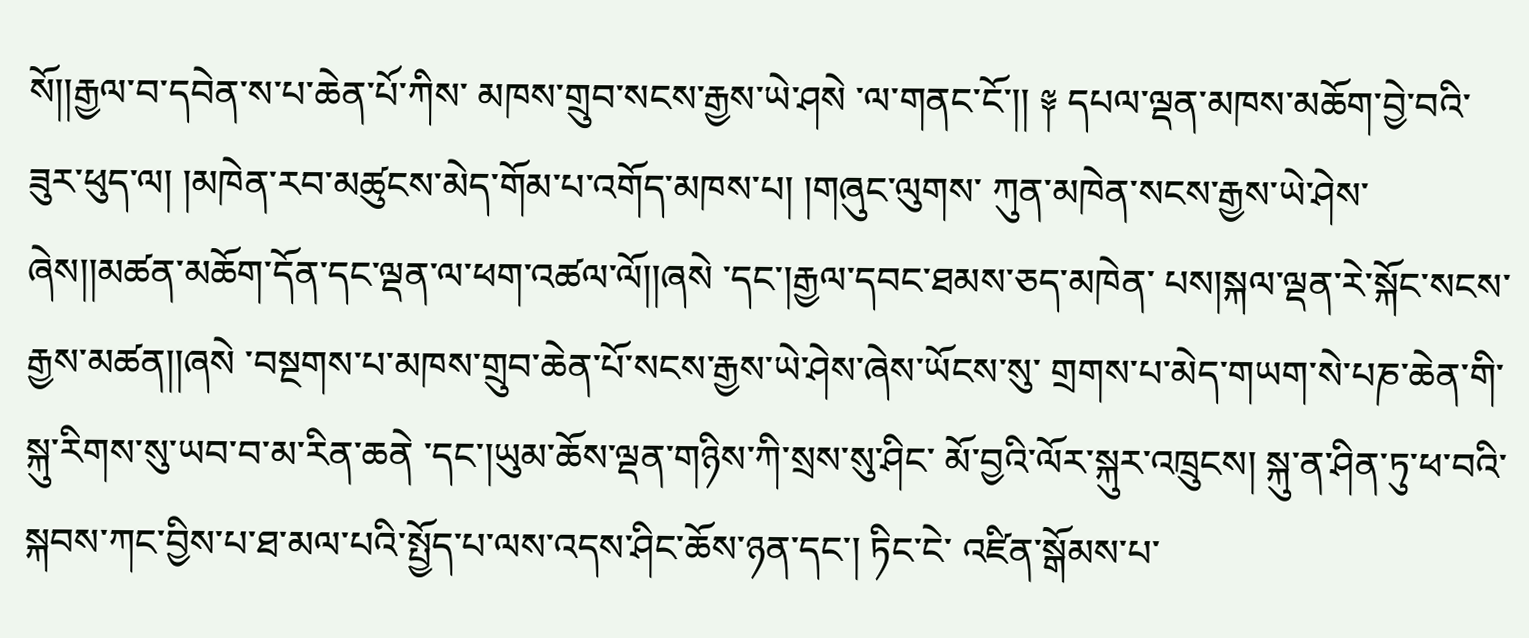སོ།།རྒྱལ་བ་དབེན་ས་པ་ཆེན་པོ་ཀིས་ མཁས་གྲུབ་སངས་རྒྱས་ཡེ་ཤསེ ་ལ་གནང་ངོ་།། ༈ དཔལ་ལྡན་མཁས་མཆོག་བྱེ་བའི་ཟུར་ཕུད་ལ། །མཁེན་རབ་མཚུངས་མེད་གོམ་པ་འགོད་མཁས་པ། །གཞུང་ལུགས་ ཀུན་མཁེན་སངས་རྒྱས་ཡེ་ཤེས་ཞེས།།མཚན་མཆོག་དོན་དང་ལྡན་ལ་ཕག་འཚལ་ལོ།།ཞསེ ་དང་།རྒྱལ་དབང་ཐམས་ཅད་མཁེན་ པས།སྐལ་ལྡན་རེ་སྐོང་སངས་རྒྱས་མཚན།།ཞསེ ་བསྔགས་པ་མཁས་གྲུབ་ཆེན་པོ་སངས་རྒྱས་ཡེ་ཤེས་ཞེས་ཡོངས་སུ་ གྲགས་པ་མེད་གཡག་སེ་པཎ་ཆེན་གི་སྐུ་རིགས་སུ་ཡབ་བ་མ་རིན་ཆནེ ་དང་།ཡུམ་ཆོས་ལྡན་གཉིས་ཀི་སྲས་སུ་ཤིང་ མོ་བྱའི་ལོར་སྐུར་འཁྲུངས། སྐུ་ན་ཤིན་ཏུ་ཕ་བའི་སྐབས་ཀང་བྱིས་པ་ཐ་མལ་པའི་སྤྱོད་པ་ལས་འདས་ཤིང་ཆོས་ཉན་དང་། ཏིང་ངེ་ འཛིན་སྒོམས་པ་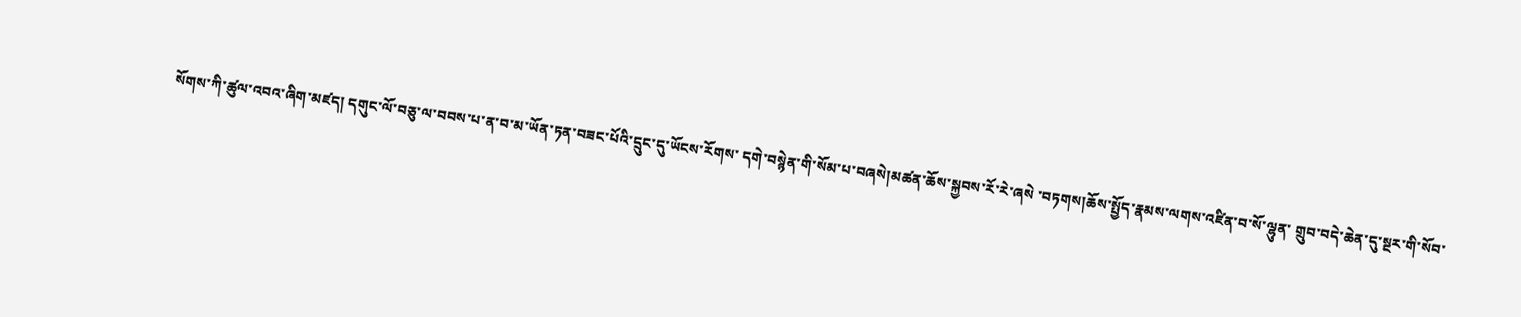སོགས་ཀི་ཚུལ་འབའ་ཞིག་མཛད། དགུང་ལོ་བཅུ་ལ་བབས་པ་ན་བ་མ་ཡོན་ཏན་བཟང་པོའི་དྲུང་དུ་ཡོངས་རོགས་ དགེ་བསྙེན་གི་སོམ་པ་བཞསེ།མཚན་ཆོས་སྐྱབས་རོ་རེ་ཞསེ ་བཏགས།ཆོས་སྤྱོད་རྣམས་ལགས་འཛིན་བ་སོ་ལྷུན་ གྲུབ་བདེ་ཆེན་དུ་སྔར་གི་སོབ་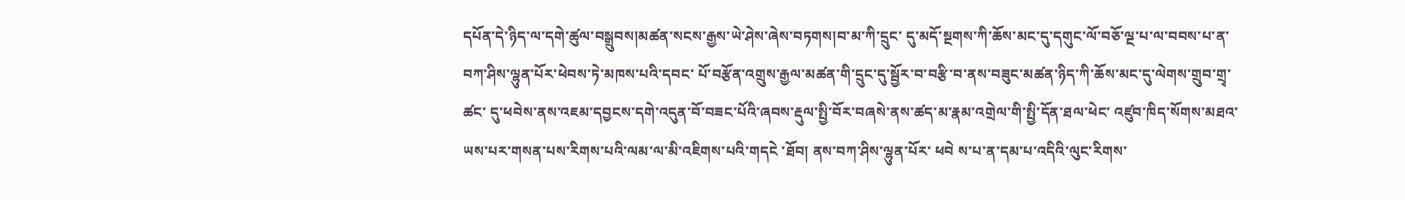དཔོན་དེ་ཉིད་ལ་དགེ་ཚུལ་བསྒྲུབས།མཚན་སངས་རྒྱས་ཡེ་ཤེས་ཞེས་བཏགས།བ་མ་ཀི་དྲུང་ དུ་མདོ་སྔགས་ཀི་ཆོས་མང་དུ་དགུང་ལོ་བཅོ་ལྔ་པ་ལ་བབས་པ་ན་བཀ་ཤིས་ལྷུན་པོར་ཕེབས་ཏེ་མཁས་པའི་དབང་ པོ་བརྩོན་འགྲུས་རྒྱལ་མཚན་གི་དྲུང་དུ་སྦྱོར་བ་བརྩི་བ་ནས་བཟུང་མཚན་ཉིད་ཀི་ཆོས་མང་དུ་ལེགས་གྲུབ་གྲྭ་ཚང་ དུ་ཕབེས་ནས་འཇམ་དབྱངས་དགེ་འདུན་བོ་བཟང་པོའི་ཞབས་རྡུལ་སྤྱི་བོར་བཞསེ་ནས་ཚད་མ་རྣམ་འགྲེལ་གི་སྤྱི་དོན་ཐལ་ཕེང་ འཛུབ་ཁིད་སོགས་མཐའ་ཡས་པར་གསན་པས་རིགས་པའི་ལམ་ལ་མི་འཇིགས་པའི་གདངེ ་ཐོབ། ནས་བཀ་ཤིས་ལྷུན་པོར་ ཕབེ ས་པ་ན་དམ་པ་འདིའི་ལུང་རིགས་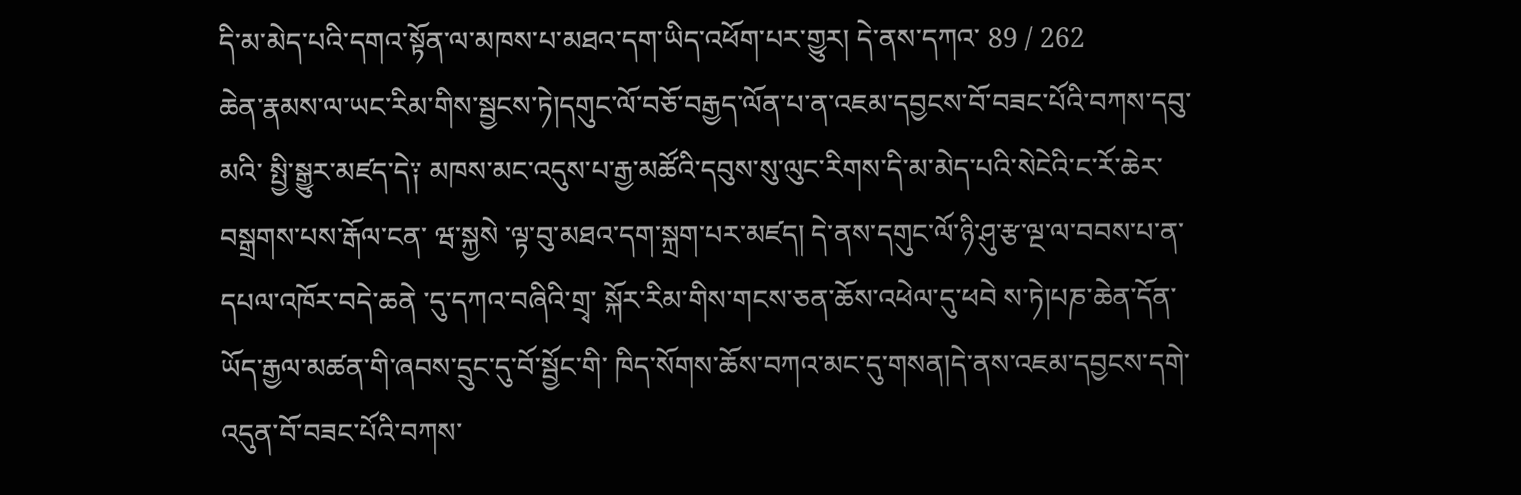དི་མ་མེད་པའི་དགའ་སྟོན་ལ་མཁས་པ་མཐའ་དག་ཡིད་འཕོག་པར་གྱུར། དེ་ནས་དཀའ་ 89 / 262
ཆེན་རྣམས་ལ་ཡང་རིམ་གིས་སྦྱངས་ཏེ།དགུང་ལོ་བཅོ་བརྒྱད་ལོན་པ་ན་འཇམ་དབྱངས་བོ་བཟང་པོའི་བཀས་དབུ་མའི་ སྤྱི་སྒྱུར་མཛད་དེ༑ མཁས་མང་འདུས་པ་རྒྱ་མཚོའི་དབུས་སུ་ལུང་རིགས་དི་མ་མེད་པའི་སེངེའི་ང་རོ་ཆེར་བསྒྲགས་པས་རྒོལ་ངན་ ཝ་སྐྱསེ ་ལྟ་བུ་མཐའ་དག་སྐྲག་པར་མཛད། དེ་ནས་དགུང་ལོ་ཉི་ཤུ་རྩ་ལྔ་ལ་བབས་པ་ན་དཔལ་འཁོར་བདེ་ཆནེ ་དུ་དཀའ་བཞིའི་གྲྭ་ སྐོར་རིམ་གིས་གངས་ཅན་ཆོས་འཕེལ་དུ་ཕབེ ས་ཏེ།པཎ་ཆེན་དོན་ཡོད་རྒྱལ་མཚན་གི་ཞབས་དྲུང་དུ་བོ་སྦྱོང་གི་ ཁིད་སོགས་ཆོས་བཀའ་མང་དུ་གསན།དེ་ནས་འཇམ་དབྱངས་དགེ་འདུན་བོ་བཟང་པོའི་བཀས་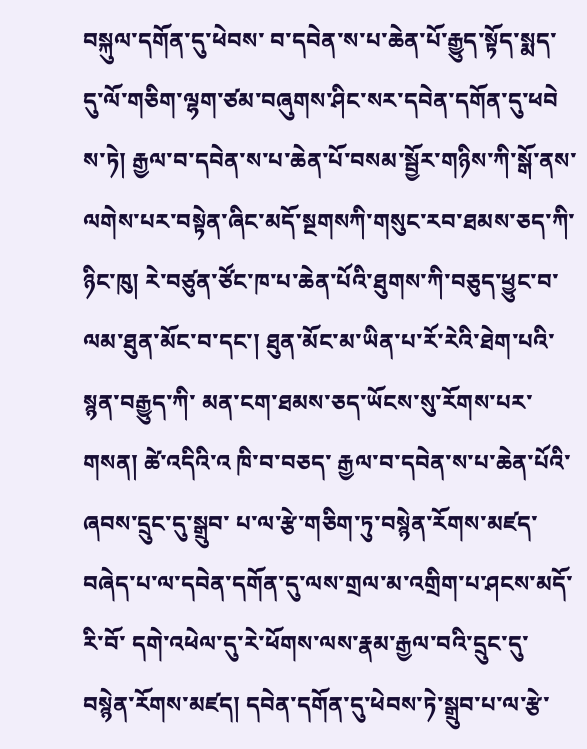བསྐུལ་དགོན་དུ་ཕེབས་ བ་དབེན་ས་པ་ཆེན་པོ་རྒྱུད་སྟོད་སྨད་དུ་ལོ་གཅིག་ལྷག་ཙམ་བཞུགས་ཤིང་སར་དབེན་དགོན་དུ་ཕབེ ས་ཏེ། རྒྱལ་བ་དབེན་ས་པ་ཆེན་པོ་བསམ་སྦྱོར་གཉིས་ཀི་སྒོ་ནས་ལགེས་པར་བསྟེན་ཞིང་མདོ་སྔགསཀི་གསུང་རབ་ཐམས་ཅད་ཀི་ཉིང་ཁུ། རེ་བཙུན་ཙོང་ཁ་པ་ཆེན་པོའི་ཐུགས་ཀི་བཅུད་ཕྱུང་བ་ལམ་ཐུན་མོང་བ་དང་། ཐུན་མོང་མ་ཡིན་པ་རོ་རེའི་ཐེག་པའི་སྙན་བརྒྱུད་ཀི་ མན་ངག་ཐམས་ཅད་ཡོངས་སུ་རོགས་པར་གསན། ཚེ་འདིའི་འ ཁི་བ་བཅད་ རྒྱལ་བ་དབེན་ས་པ་ཆེན་པོའི་ཞབས་དྲུང་དུ་སྒྲུབ་ པ་ལ་རྩེ་གཅིག་ཏུ་བསྙེན་རོགས་མཛད་བཞེད་པ་ལ་དབེན་དགོན་དུ་ལས་གྲལ་མ་འགྲིག་པ་ཤངས་མདོ་རི་བོ་ དགེ་འཕེལ་དུ་རེ་ཕོགས་ལས་རྣམ་རྒྱལ་བའི་དྲུང་དུ་བསྙེན་རོགས་མཛད། དབེན་དགོན་དུ་ཕེབས་ཏེ་སྒྲུབ་པ་ལ་རྩེ་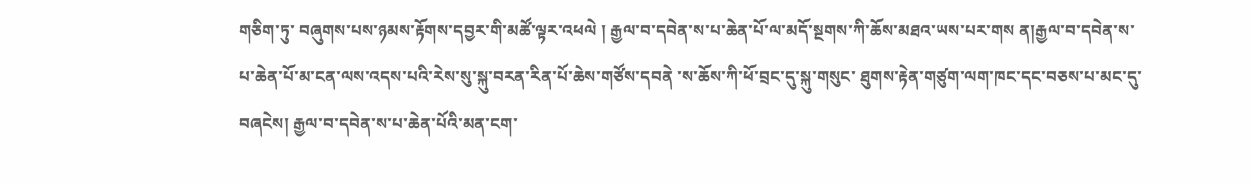གཅིག་ཏུ་ བཞུགས་པས་ཉམས་རྟོགས་དབྱར་གི་མཚོ་ལྟར་འཕལེ ། རྒྱལ་བ་དབེན་ས་པ་ཆེན་པོ་ལ་མདོ་སྔགས་ཀི་ཆོས་མཐའ་ཡས་པར་གས ན།རྒྱལ་བ་དབེན་ས་པ་ཆེན་པོ་མ་ངན་ལས་འདས་པའི་རེས་སུ་སྐུ་བརན་རིན་པོ་ཆེས་གཙོས་དབནེ ་ས་ཆོས་ཀི་ཕོ་བྲང་དུ་སྐུ་གསུང་ ཐུགས་རྟེན་གཙུག་ལག་ཁང་དང་བཅས་པ་མང་དུ་བཞངེས། རྒྱལ་བ་དབེན་ས་པ་ཆེན་པོའི་མན་ངག་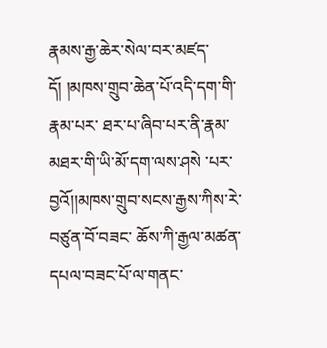རྣམས་རྒྱ་ཆེར་སེལ་བར་མཛད་དོ། །མཁས་གྲུབ་ཆེན་པོ་འདི་དག་གི་རྣམ་པར་ ཐར་པ་ཞིབ་པར་ནི་རྣམ་མཐར་གི་ཡི་མོ་དག་ལས་ཤསེ ་པར་བྱའོ།།མཁས་གྲུབ་སངས་རྒྱས་ཀིས་རེ་བཙུན་བོ་བཟང་ ཆོས་ཀི་རྒྱལ་མཚན་དཔལ་བཟང་པོ་ལ་གནང་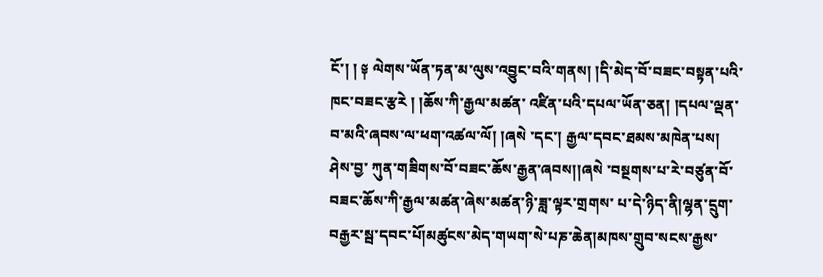ངོ་། ། ༈ ལེགས་ཡོན་ཏན་མ་ལུས་འབྱུང་བའི་གནས། །དི་མེད་བོ་བཟང་བསྟན་པའི་ཁང་བཟང་རྩརེ ། །ཆོས་ཀི་རྒྱལ་མཚན་ འཛིན་པའི་དཔལ་ཡོན་ཅན། །དཔལ་ལྡན་བ་མའི་ཞབས་ལ་ཕག་འཚལ་ལོ། །ཞསེ ་དང་། རྒྱལ་དབང་ཐམས་མཁེན་པས། ཤེས་བྱ་ ཀུན་གཟིགས་བོ་བཟང་ཆོས་རྒྱན་ཞབས།།ཞསེ ་བསྔགས་པ་རེ་བཙུན་བོ་བཟང་ཆོས་ཀི་རྒྱལ་མཚན་ཞེས་མཚན་ཉི་ཟླ་ལྟར་གྲགས་ པ་དེ་ཉིད་ནི།ལྷན་དྲུག་བརྒྱར་སྦ་དབང་པོ།མཚུངས་མེད་གཡག་སེ་པཎ་ཆེན།མཁས་གྲུབ་སངས་རྒྱས་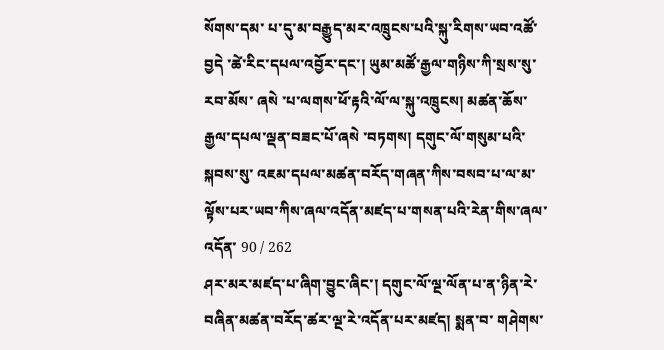སོགས་དམ་ པ་དུ་མ་བརྒྱུད་མར་འཁྲུངས་པའི་སྐུ་རིགས་ཡབ་འཚོ་བྱདེ ་ཚེ་རིང་དཔལ་འབྱོར་དང་། ཡུམ་མཚོ་རྒྱལ་གཉིས་ཀི་སྲས་སུ་རབ་མོས་ ཞསེ ་པ་ལགས་ཕོ་རྟའི་ལོ་ལ་སྐུ་འཁྲུངས། མཚན་ཆོས་རྒྱལ་དཔལ་ལྡན་བཟང་པོ་ཞསེ ་བཏགས། དགུང་ལོ་གསུམ་པའི་སྐབས་སུ་ འཇམ་དཔལ་མཚན་བརོད་གཞན་ཀིས་བསབ་པ་ལ་མ་ལྟོས་པར་ཡབ་ཀིས་ཞལ་འདོན་མཛད་པ་གསན་པའི་རེན་གིས་ཞལ་འདོན་ 90 / 262
ཤར་མར་མཛད་པ་ཞིག་བྱུང་ཞིང་། དགུང་ལོ་ལྔ་ལོན་པ་ན་ཉིན་རེ་བཞིན་མཚན་བརོད་ཚར་ལྔ་རེ་འདོན་པར་མཛད། སྨན་བ་ གཤེགས་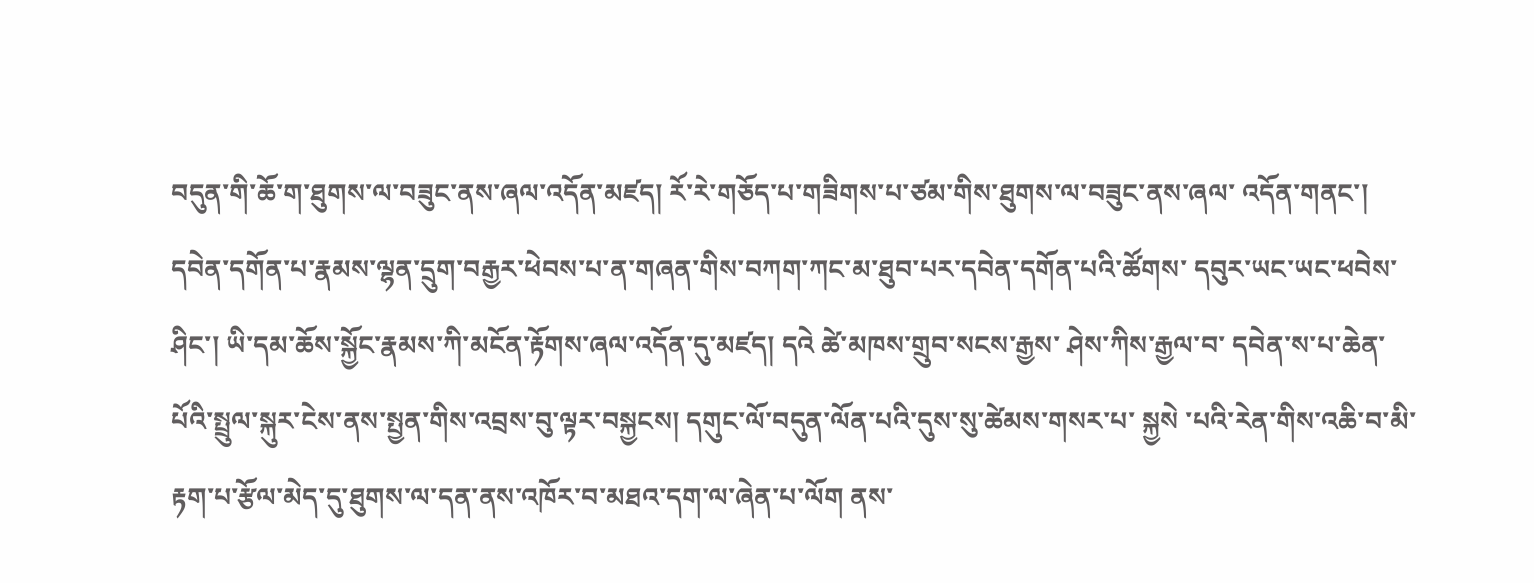བདུན་གི་ཆོ་ག་ཐུགས་ལ་བཟུང་ནས་ཞལ་འདོན་མཛད། རོ་རེ་གཅོད་པ་གཟིགས་པ་ཙམ་གིས་ཐུགས་ལ་བཟུང་ནས་ཞལ་ འདོན་གནང་། དབེན་དགོན་པ་རྣམས་ལྷན་དྲུག་བརྒྱར་ཕེབས་པ་ན་གཞན་གིས་བཀག་ཀང་མ་ཐུབ་པར་དབེན་དགོན་པའི་ཚོགས་ དབུར་ཡང་ཡང་ཕབེས་ཤིང་། ཡི་དམ་ཆོས་སྐྱོང་རྣམས་ཀི་མངོན་རྟོགས་ཞལ་འདོན་དུ་མཛད། དའེ ཚེ་མཁས་གྲུབ་སངས་རྒྱས་ ཤེས་ཀིས་རྒྱལ་བ་ དབེན་ས་པ་ཆེན་པོའི་སྤྲུལ་སྐུར་ངེས་ནས་སྤྱན་གིས་འབྲས་བུ་ལྟར་བསྐྱངས། དགུང་ལོ་བདུན་ལོན་པའི་དུས་སུ་ཚེམས་གསར་པ་ སྐྱསེ ་པའི་རེན་གིས་འཆི་བ་མི་རྟག་པ་རྩོལ་མེད་དུ་ཐུགས་ལ་དན་ནས་འཁོར་བ་མཐའ་དག་ལ་ཞེན་པ་ལོག ནས་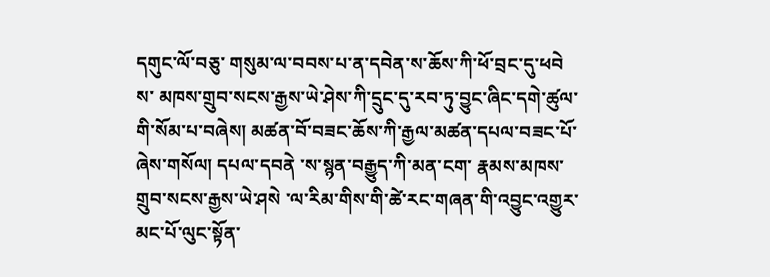དགུང་ལོ་བཅུ་ གསུམ་ལ་བབས་པ་ན་དབེན་ས་ཆོས་ཀི་ཕོ་བྲང་དུ་ཕབེ ས་ མཁས་གྲུབ་སངས་རྒྱས་ཡེ་ཤེས་ཀི་དྲུང་དུ་རབ་ཏུ་བྱུང་ཞིང་དགེ་ཚུལ་ གི་སོམ་པ་བཞེས། མཚན་བོ་བཟང་ཆོས་ཀི་རྒྱལ་མཚན་དཔལ་བཟང་པོ་ཞེས་གསོལ། དཔལ་དབནེ ་ས་སྙན་བརྒྱུད་ཀི་མན་ངག་ རྣམས་མཁས་གྲུབ་སངས་རྒྱས་ཡེ་ཤསེ ་ལ་རིམ་གིས་གི་ཚེ་རང་གཞན་གི་འབྱུང་འགྱུར་མང་པོ་ལུང་སྟོན་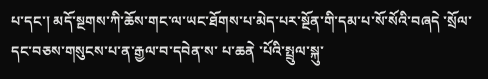པ་དང་། མདོ་སྔགས་ཀི་ཆོས་གང་ལ་ཡང་ཐོགས་པ་མེད་པར་སྔོན་གི་དམ་པ་སོ་སོའི་བཞདེ ་སྲོལ་དང་བཅས་གསུངས་པ་ན་རྒྱལ་བ་དབེན་ས་ པ་ཆནེ ་པོའི་སྤྲུལ་སྐུ་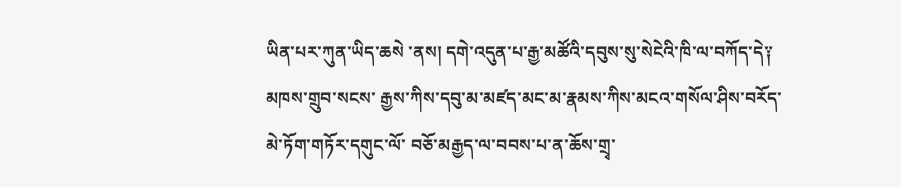ཡིན་པར་ཀུན་ཡིད་ཆསེ ་ནས། དགེ་འདུན་པ་རྒྱ་མཚོའི་དབུས་སུ་སེངེའི་ཁི་ལ་བཀོད་དེ༑ མཁས་གྲུབ་སངས་ རྒྱས་ཀིས་དབུ་མ་མཛད་མང་མ་རྣམས་ཀིས་མངའ་གསོལ་ཤིས་བརོད་མེ་ཏོག་གཏོར་དགུང་ལོ་ བཅོ་མརྒྱད་ལ་བབས་པ་ན་ཆོས་གྲྭ་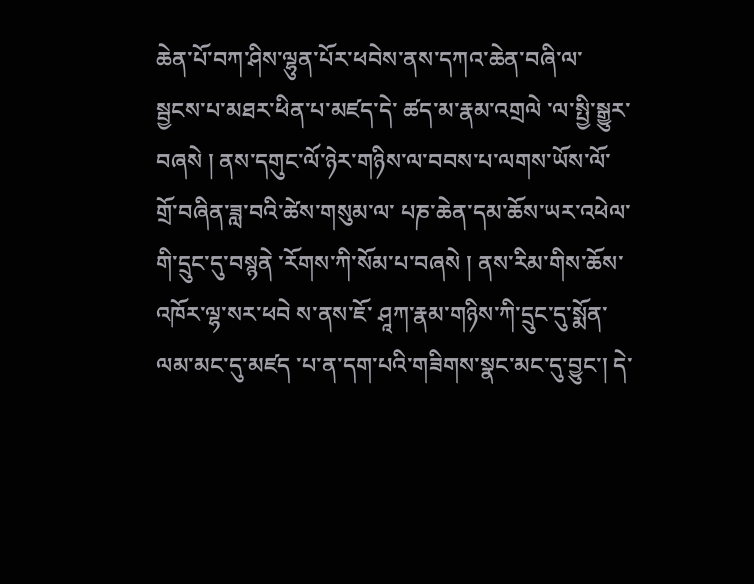ཆེན་པོ་བཀ་ཤིས་ལྷུན་པོར་ཕབེས་ནས་དཀའ་ཆེན་བཞི་ལ་སྦྱངས་པ་མཐར་ཕིན་པ་མཛད་དེ་ ཚད་མ་རྣམ་འགྲལེ ་ལ་སྤྱི་སྒྱུར་བཞསེ ། ནས་དགུང་ལོ་ཉེར་གཉིས་ལ་བབས་པ་ལགས་ཡོས་ལོ་གྲོ་བཞིན་ཟླ་བའི་ཚེས་གསུམ་ལ་ པཎ་ཆེན་དམ་ཆོས་ཡར་འཕེལ་གི་དྲུང་དུ་བསྙནེ ་རོགས་ཀི་སོམ་པ་བཞསེ ། ནས་རིམ་གིས་ཆོས་འཁོར་ལྷ་སར་ཕབེ ས་ནས་ཇོ་ ཤཱཀ་རྣམ་གཉིས་ཀི་དྲུང་དུ་སྨོན་ལམ་མང་དུ་མཛད ་པ་ན་དག་པའི་གཟིགས་སྣང་མང་དུ་བྱུང་། དེ་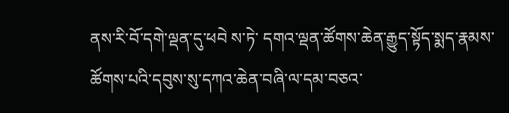ནས་རི་བོ་དགེ་ལྡན་དུ་ཕབེ ས་ཏེ་ དགའ་ལྡན་ཚོགས་ཆེན་རྒྱུད་སྟོད་སྨད་རྣམས་ཚོགས་པའི་དབུས་སུ་དཀའ་ཆེན་བཞི་ལ་དམ་བཅའ་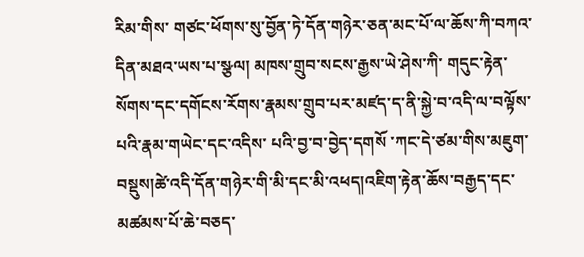རིམ་གིས་ གཙང་ཕོགས་སུ་བྱོན་ཏེ་དོན་གཉེར་ཅན་མང་པོ་ལ་ཆོས་ཀི་བཀའ་དིན་མཐའ་ཡས་པ་སྩལ། མཁས་གྲུབ་སངས་རྒྱས་ཡེ་ཤེས་ཀི་ གདུང་རྟེན་སོགས་དང་དགོངས་རོགས་རྣམས་གྲུབ་པར་མཛད་ད་ནི་སྐྱེ་བ་འདི་ལ་བལྟོས་པའི་རྣམ་གཡེང་དང་འདིས་ པའི་བྱ་བ་བྱེད་དགསོ ་ཀང་དེ་ཙམ་གིས་མཇུག་བསྡུས།ཚེ་འདི་དོན་གཉེར་གི་མི་དང་མི་འཕད།འཇིག་རྟེན་ཆོས་བརྒྱད་དང་ མཚམས་པོ་ཆེ་བཅད་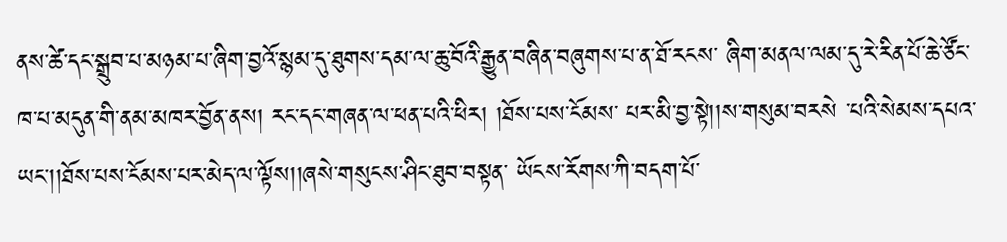ནས་ཚེ་དང་སྒྲུབ་པ་མཉམ་པ་ཞིག་བྱའོ་སྙམ་དུ་ཐུགས་དམ་ལ་ཆུ་བོའི་རྒྱུན་བཞིན་བཞུགས་པ་ན་ཐོ་རངས་ ཞིག་མནལ་ལམ་དུ་རེ་རིན་པོ་ཆེ་ཙོང་ཁ་པ་མདུན་གི་ནམ་མཁར་བྱོན་ནས། རང་དང་གཞན་ལ་ཕན་པའི་ཕིར། །ཐོས་པས་ངོམས་ པར་མི་བྱ་སྟེ།།ས་གསུམ་བརསེ ་པའི་སེམས་དཔའ་ཡང་།།ཐོས་པས་ངོམས་པར་མེད་ལ་ལྟོས།།ཞསེ་གསུངས་ཤིང་ཐུབ་བསྟན་ ཡོངས་རོགས་ཀི་བདག་པོ་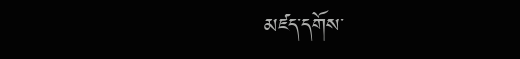མཛད་དགོས་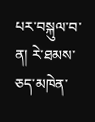པར་བསྐུལ་བ་ན། རེ་ཐམས་ཅད་མཁེན་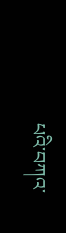པའི་བཀའ་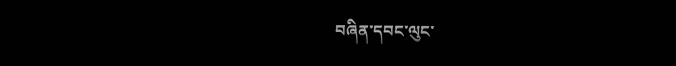བཞིན་དབང་ལུང་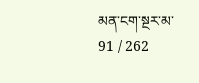མན་ངག་སྔར་མ་ 91 / 262